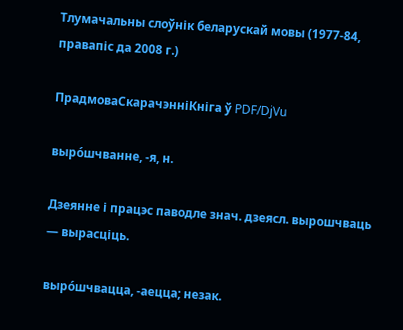Тлумачальны слоўнік беларускай мовы (1977-84, правапіс да 2008 г.)

ПрадмоваСкарачэнніКніга ў PDF/DjVu

выро́шчванне, ‑я, н.

Дзеянне і працэс паводле знач. дзеясл. вырошчваць — вырасціць.

выро́шчвацца, ‑аецца; незак.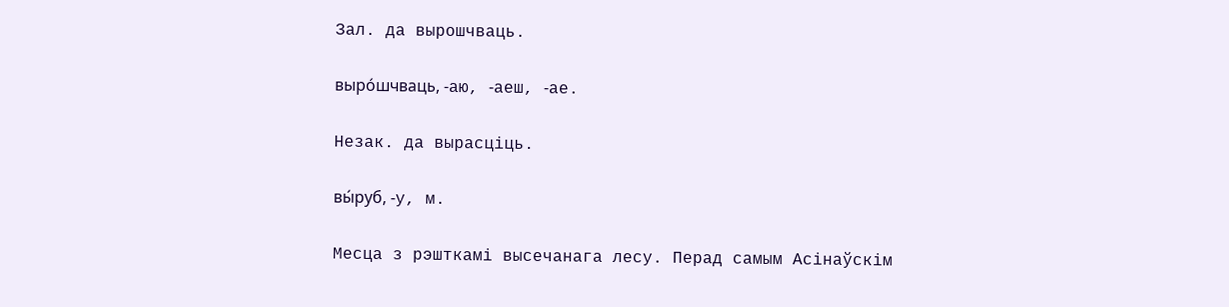Зал. да вырошчваць.

выро́шчваць, ‑аю, ‑аеш, ‑ае.

Незак. да вырасціць.

вы́руб, ‑у, м.

Месца з рэшткамі высечанага лесу. Перад самым Асінаўскім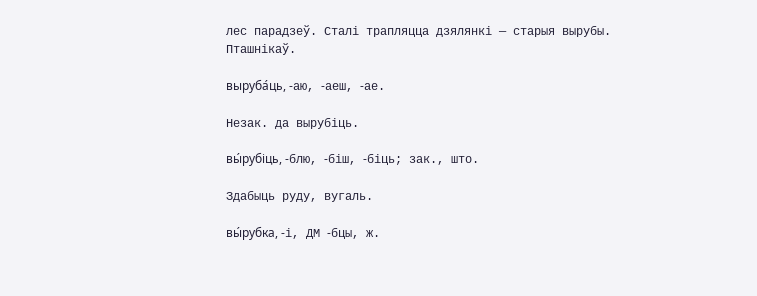лес парадзеў. Сталі трапляцца дзялянкі — старыя вырубы. Пташнікаў.

выруба́ць, ‑аю, ‑аеш, ‑ае.

Незак. да вырубіць.

вы́рубіць, ‑блю, ‑біш, ‑біць; зак., што.

Здабыць руду, вугаль.

вы́рубка, ‑і, ДМ ‑бцы, ж.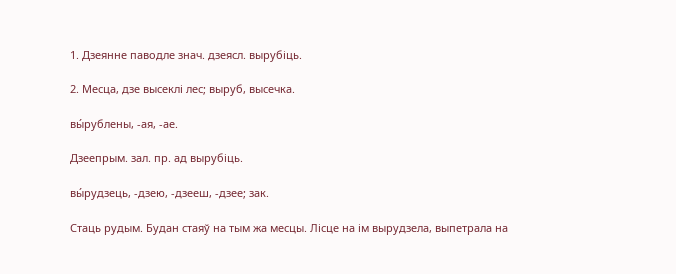1. Дзеянне паводле знач. дзеясл. вырубіць.

2. Месца, дзе высеклі лес; выруб, высечка.

вы́рублены, ‑ая, ‑ае.

Дзеепрым. зал. пр. ад вырубіць.

вы́рудзець, ‑дзею, ‑дзееш, ‑дзее; зак.

Стаць рудым. Будан стаяў на тым жа месцы. Лісце на ім вырудзела, выпетрала на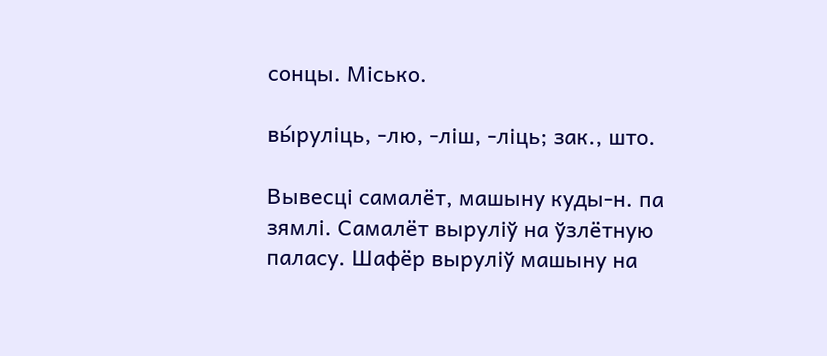сонцы. Місько.

вы́руліць, ‑лю, ‑ліш, ‑ліць; зак., што.

Вывесці самалёт, машыну куды‑н. па зямлі. Самалёт выруліў на ўзлётную паласу. Шафёр выруліў машыну на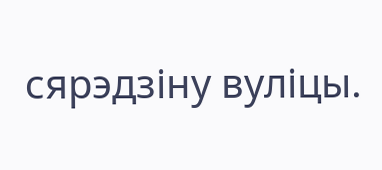сярэдзіну вуліцы.